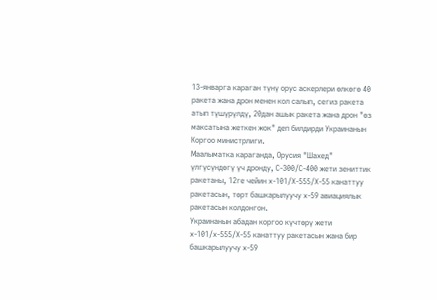13-январга караган түнү орус аскерлери өлкөгө 40 ракета жана дрон менен кол салып, сегиз ракета атып түшүрүлдү, 20дан ашык ракета жана дрон "өз максатына жеткен жок" деп билдирди Украинанын Коргоо министрлиги.
Маалыматка караганда, Орусия "Шахед" үлгүсүндөгү үч дронду, С-300/С-400 жети зениттик ракетаны, 12ге чейин х-101/Х-555/Х-55 канаттуу ракетасын, төрт башкарылуучу х-59 авиациялык ракетасын колдонгон.
Украинанын абадан коргоо күчтөрү жети х-101/х-555/Х-55 канаттуу ракетасын жана бир башкарылуучу х-59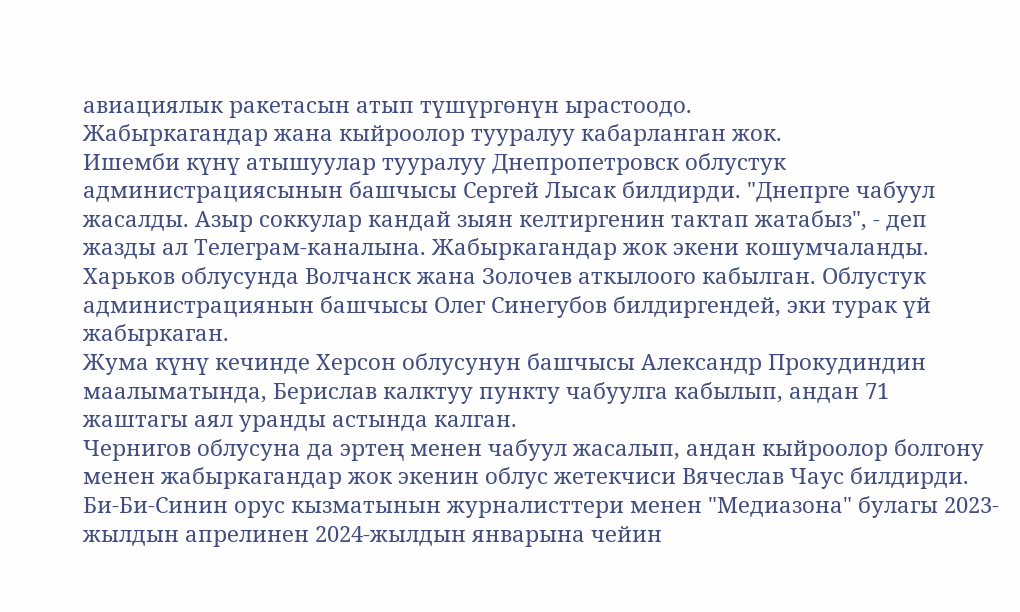авиациялык ракетасын атып түшүргөнүн ырастоодо.
Жабыркагандар жана кыйроолор тууралуу кабарланган жок.
Ишемби күнү атышуулар тууралуу Днепропетровск облустук администрациясынын башчысы Сергей Лысак билдирди. "Днепрге чабуул жасалды. Азыр соккулар кандай зыян келтиргенин тактап жатабыз", - деп жазды ал Телеграм-каналына. Жабыркагандар жок экени кошумчаланды.
Харьков облусунда Волчанск жана Золочев аткылоого кабылган. Облустук администрациянын башчысы Олег Синегубов билдиргендей, эки турак үй жабыркаган.
Жума күнү кечинде Херсон облусунун башчысы Александр Прокудиндин маалыматында, Берислав калктуу пункту чабуулга кабылып, андан 71 жаштагы аял уранды астында калган.
Чернигов облусуна да эртең менен чабуул жасалып, андан кыйроолор болгону менен жабыркагандар жок экенин облус жетекчиси Вячеслав Чаус билдирди.
Би-Би-Синин орус кызматынын журналисттери менен "Медиазона" булагы 2023-жылдын апрелинен 2024-жылдын январына чейин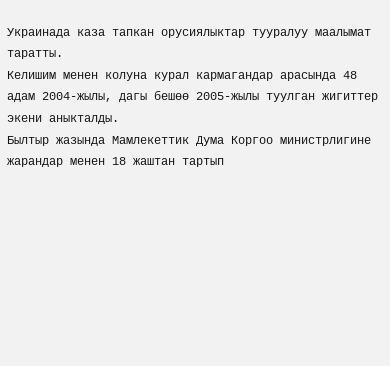Украинада каза тапкан орусиялыктар тууралуу маалымат таратты.
Келишим менен колуна курал кармагандар арасында 48 адам 2004-жылы, дагы бешөө 2005-жылы туулган жигиттер экени аныкталды.
Былтыр жазында Мамлекеттик Дума Коргоо министрлигине жарандар менен 18 жаштан тартып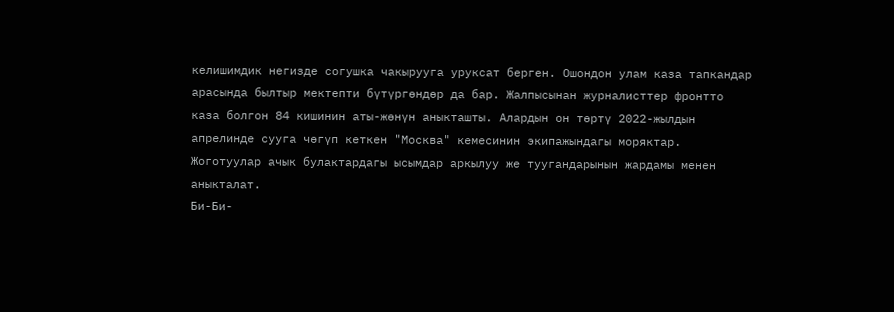келишимдик негизде согушка чакырууга уруксат берген. Ошондон улам каза тапкандар арасында былтыр мектепти бүтүргөндөр да бар. Жалпысынан журналисттер фронтто каза болгон 84 кишинин аты-жөнүн аныкташты. Алардын он төртү 2022-жылдын апрелинде сууга чөгүп кеткен "Москва" кемесинин экипажындагы моряктар.
Жоготуулар ачык булактардагы ысымдар аркылуу же туугандарынын жардамы менен аныкталат.
Би-Би-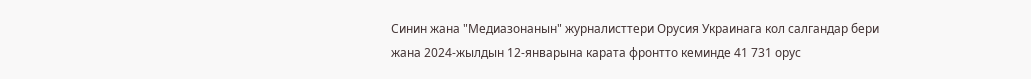Синин жана "Медиазонанын" журналисттери Орусия Украинага кол салгандар бери жана 2024-жылдын 12-январына карата фронтто кеминде 41 731 орус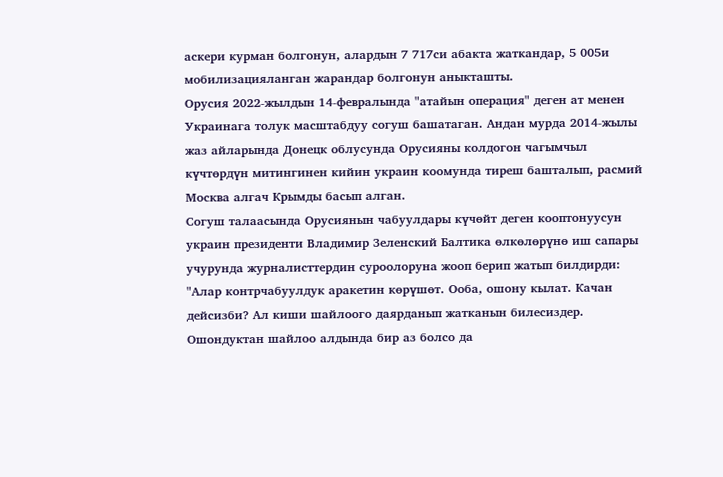аскери курман болгонун, алардын 7 717си абакта жаткандар, 5 005и мобилизацияланган жарандар болгонун аныкташты.
Орусия 2022-жылдын 14-февралында "атайын операция" деген ат менен Украинага толук масштабдуу согуш башатаган. Андан мурда 2014-жылы жаз айларында Донецк облусунда Орусияны колдогон чагымчыл күчтөрдүн митингинен кийин украин коомунда тиреш башталып, расмий Москва алгач Крымды басып алган.
Согуш талаасында Орусиянын чабуулдары күчөйт деген кооптонуусун украин президенти Владимир Зеленский Балтика өлкөлөрүнө иш сапары учурунда журналисттердин суроолоруна жооп берип жатып билдирди:
"Алар контрчабуулдук аракетин көрүшөт. Ооба, ошону кылат. Качан дейсизби? Ал киши шайлоого даярданып жатканын билесиздер. Ошондуктан шайлоо алдында бир аз болсо да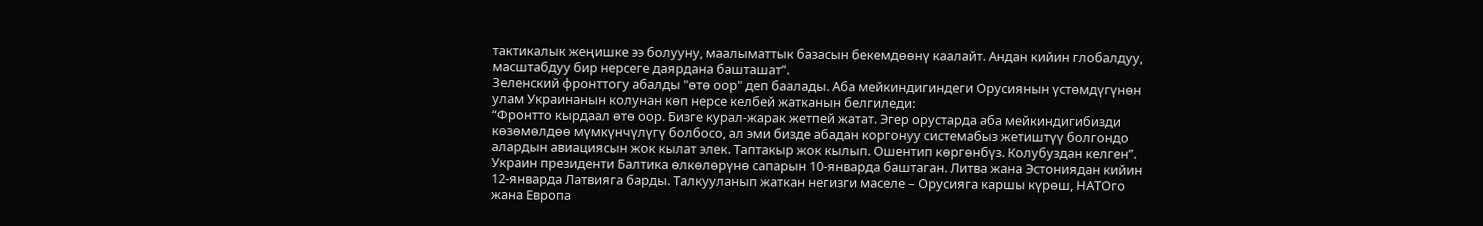тактикалык жеңишке ээ болууну, маалыматтык базасын бекемдөөнү каалайт. Андан кийин глобалдуу, масштабдуу бир нерсеге даярдана башташат”.
Зеленский фронттогу абалды "өтө оор" деп баалады. Аба мейкиндигиндеги Орусиянын үстөмдүгүнөн улам Украинанын колунан көп нерсе келбей жатканын белгиледи:
“Фронтто кырдаал өтө оор. Бизге курал-жарак жетпей жатат. Эгер орустарда аба мейкиндигибизди көзөмөлдөө мүмкүнчүлүгү болбосо, ал эми бизде абадан коргонуу системабыз жетиштүү болгондо алардын авиациясын жок кылат элек. Таптакыр жок кылып. Ошентип көргөнбүз. Колубуздан келген”.
Украин президенти Балтика өлкөлөрүнө сапарын 10-январда баштаган. Литва жана Эстониядан кийин 12-январда Латвияга барды. Талкууланып жаткан негизги маселе – Орусияга каршы күрөш, НАТОго жана Европа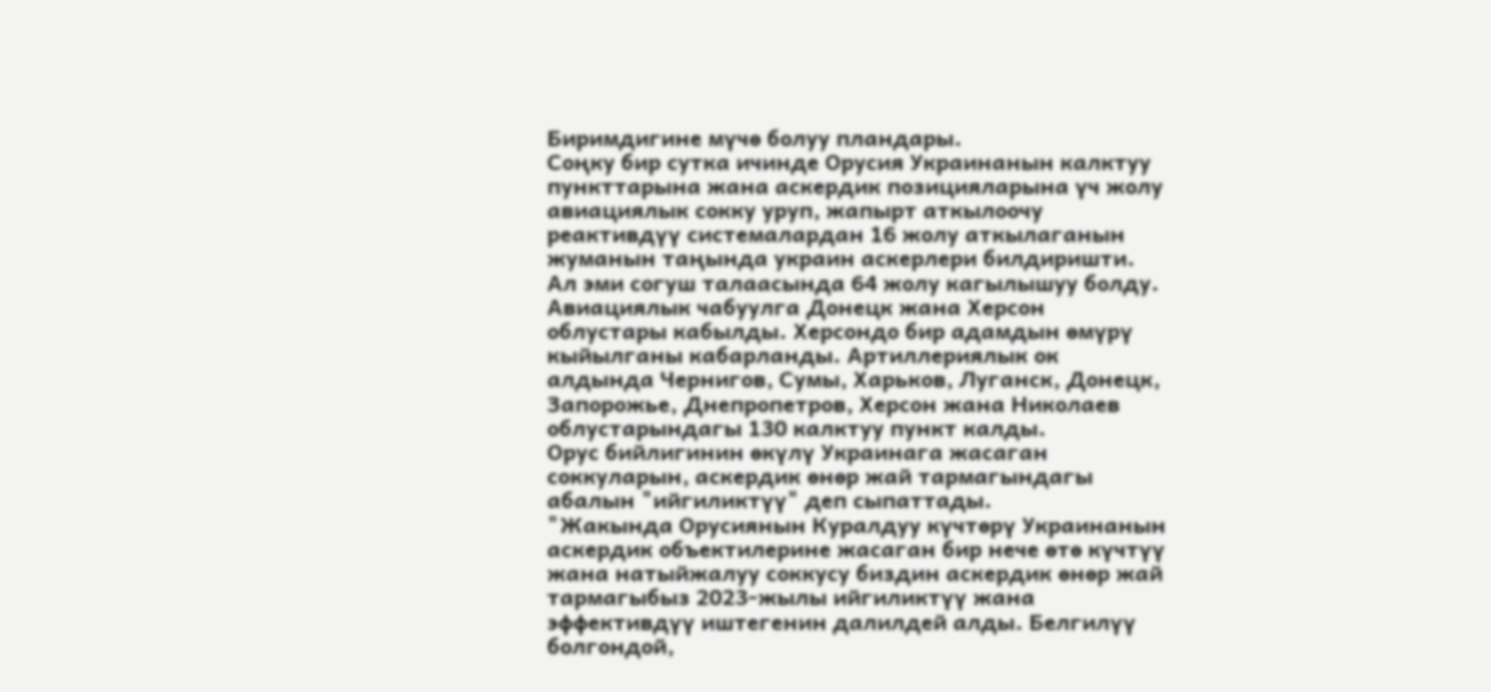Биримдигине мүчө болуу пландары.
Соңку бир сутка ичинде Орусия Украинанын калктуу пункттарына жана аскердик позицияларына үч жолу авиациялык сокку уруп, жапырт аткылоочу реактивдүү системалардан 16 жолу аткылаганын жуманын таңында украин аскерлери билдиришти.
Ал эми согуш талаасында 64 жолу кагылышуу болду. Авиациялык чабуулга Донецк жана Херсон облустары кабылды. Херсондо бир адамдын өмүрү кыйылганы кабарланды. Артиллериялык ок алдында Чернигов, Сумы, Харьков, Луганск, Донецк, Запорожье, Днепропетров, Херсон жана Николаев облустарындагы 130 калктуу пункт калды.
Орус бийлигинин өкүлү Украинага жасаган соккуларын, аскердик өнөр жай тармагындагы абалын "ийгиликтүү" деп сыпаттады.
"Жакында Орусиянын Куралдуу күчтөрү Украинанын аскердик объектилерине жасаган бир нече өтө күчтүү жана натыйжалуу соккусу биздин аскердик өнөр жай тармагыбыз 2023-жылы ийгиликтүү жана эффективдүү иштегенин далилдей алды. Белгилүү болгондой,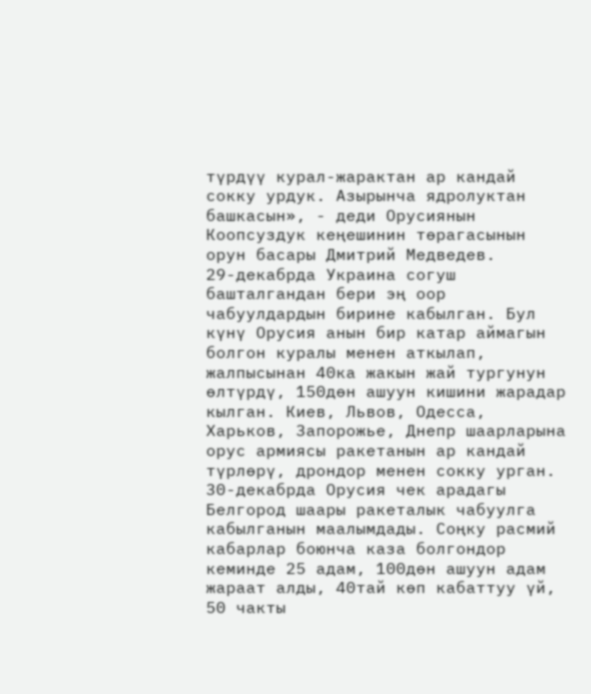түрдүү курал-жарактан ар кандай сокку урдук. Азырынча ядролуктан башкасын», - деди Орусиянын Коопсуздук кеңешинин төрагасынын орун басары Дмитрий Медведев.
29-декабрда Украина согуш башталгандан бери эң оор чабуулдардын бирине кабылган. Бул күнү Орусия анын бир катар аймагын болгон куралы менен аткылап, жалпысынан 40ка жакын жай тургунун өлтүрдү, 150дөн ашуун кишини жарадар кылган. Киев, Львов, Одесса, Харьков, Запорожье, Днепр шаарларына орус армиясы ракетанын ар кандай түрлөрү, дрондор менен сокку урган.
30-декабрда Орусия чек арадагы Белгород шаары ракеталык чабуулга кабылганын маалымдады. Соңку расмий кабарлар боюнча каза болгондор кеминде 25 адам, 100дөн ашуун адам жараат алды, 40тай көп кабаттуу үй, 50 чакты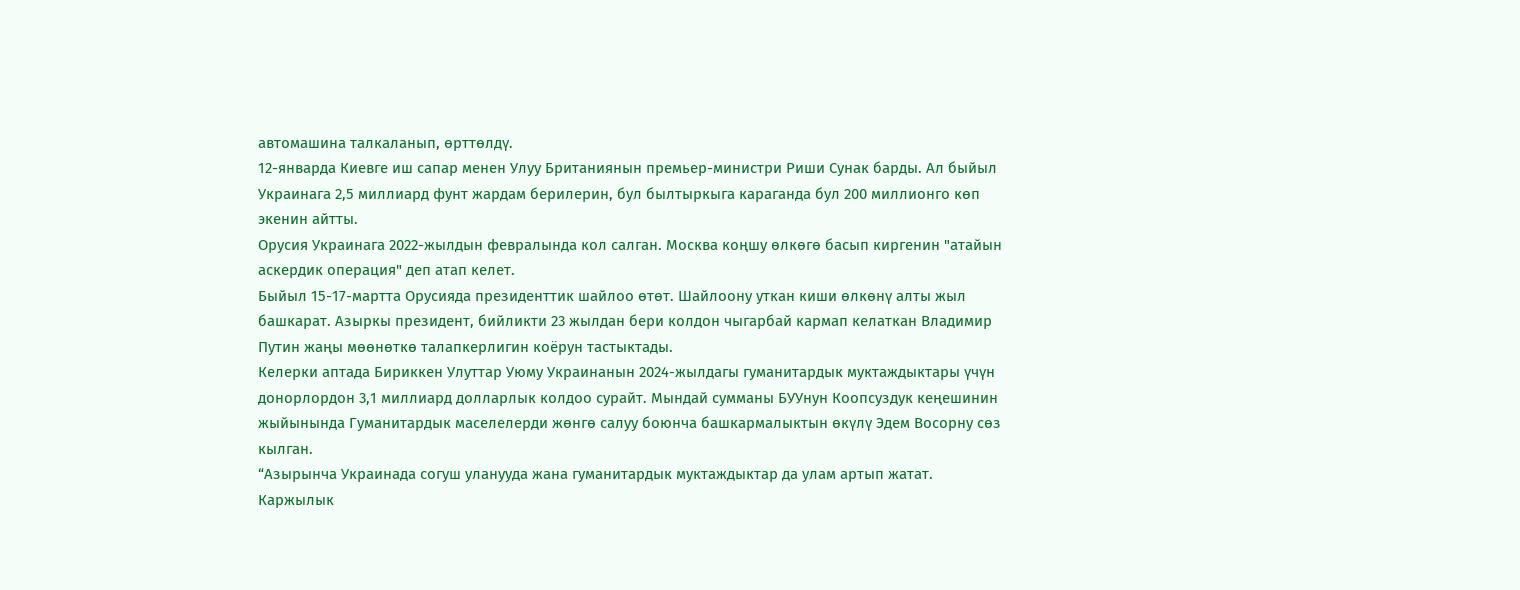автомашина талкаланып, өрттөлдү.
12-январда Киевге иш сапар менен Улуу Британиянын премьер-министри Риши Сунак барды. Ал быйыл Украинага 2,5 миллиард фунт жардам берилерин, бул былтыркыга караганда бул 200 миллионго көп экенин айтты.
Орусия Украинага 2022-жылдын февралында кол салган. Москва коңшу өлкөгө басып киргенин "атайын аскердик операция" деп атап келет.
Быйыл 15-17-мартта Орусияда президенттик шайлоо өтөт. Шайлоону уткан киши өлкөнү алты жыл башкарат. Азыркы президент, бийликти 23 жылдан бери колдон чыгарбай кармап келаткан Владимир Путин жаңы мөөнөткө талапкерлигин коёрун тастыктады.
Келерки аптада Бириккен Улуттар Уюму Украинанын 2024-жылдагы гуманитардык муктаждыктары үчүн донорлордон 3,1 миллиард долларлык колдоо сурайт. Мындай сумманы БУУнун Коопсуздук кеңешинин жыйынында Гуманитардык маселелерди жөнгө салуу боюнча башкармалыктын өкүлү Эдем Восорну сөз кылган.
“Азырынча Украинада согуш уланууда жана гуманитардык муктаждыктар да улам артып жатат. Каржылык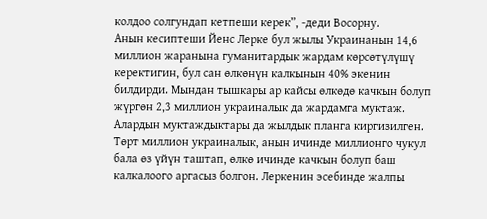колдоо солгундап кетпеши керек”, -деди Восорну.
Анын кесиптеши Йенс Лерке бул жылы Украинанын 14,6 миллион жаранына гуманитардык жардам көрсөтүлүшү керектигин, бул сан өлкөнүн калкынын 40% экенин билдирди. Мындан тышкары ар кайсы өлкөдө качкын болуп жүргөн 2,3 миллион украиналык да жардамга муктаж. Алардын муктаждыктары да жылдык планга киргизилген.
Төрт миллион украиналык, анын ичинде миллионго чукул бала өз үйүн таштап, өлкө ичинде качкын болуп баш калкалоого аргасыз болгон. Леркенин эсебинде жалпы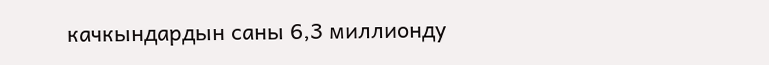качкындардын саны 6,3 миллионду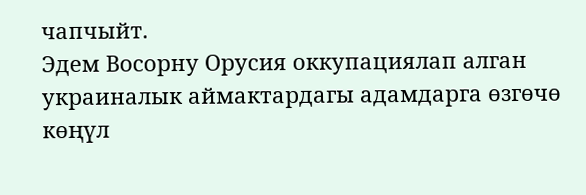чапчыйт.
Эдем Восорну Орусия оккупациялап алган украиналык аймактардагы адамдарга өзгөчө көңүл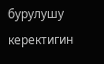бурулушу керектигин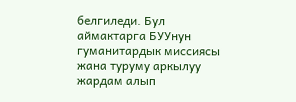белгиледи. Бул аймактарга БУУнун гуманитардык миссиясы жана туруму аркылуу жардам алып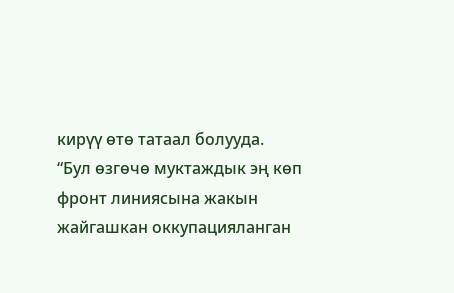кирүү өтө татаал болууда.
“Бул өзгөчө муктаждык эң көп фронт линиясына жакын жайгашкан оккупацияланган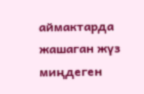аймактарда жашаган жүз миңдеген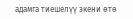адамга тиешелүү экени өтө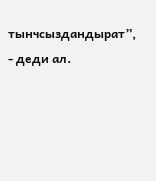тынчсыздандырат”, - деди ал.